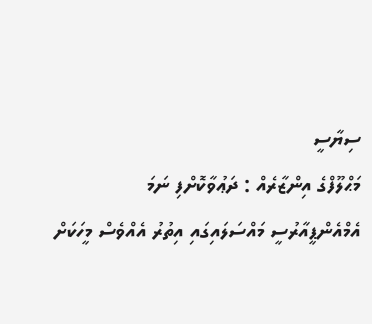ސިޔާސީ
މަޙްލޫފްގެ އިންޒާރެއް : ދަޢުވާކޮށްފި ނަމަ އެމްއެންޕީއާރުސީ މައްސަލައިގައި އިތުރު އެއްވެސް މީހަކަށް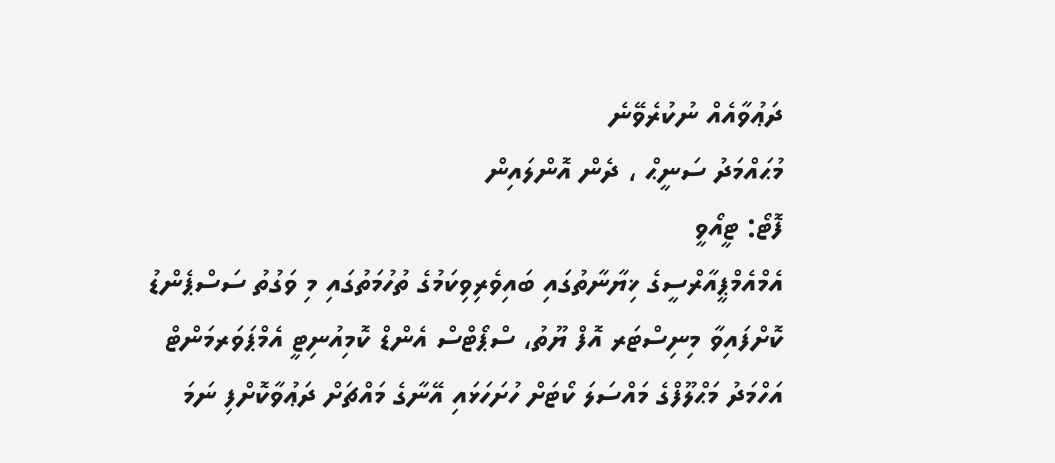ދަޢުވާއެއް ނުކުރެވޭނެ
މުޙައްމަދު ސަނީޙް ، ދެން އޮންލައިން
ފޮޓޯ: ޓީއޯވީ
އެމްއެމްޕީއާރްސީގެ ޚިޔާނާތުގައި ބައިވެރިވިކަމުގެ ތުހުމަތުގައި މި ވަގުތު ސަސްޕެންޑު ކޮށްފައިވާ މިނިސްޓަރ އޮފް ޔޫތު، ސްޕޯޓްސް އެންޑް ކޮމިއުނިޓީ އެމްޕަވަރމަންޓް އަހްމަދު މަޙްލޫފްގެ މައްސަލަ ކޯޓަށް ހުށަހަޅައި އޭނާގެ މައްޗަށް ދަޢުވާކޮށްފި ނަމަ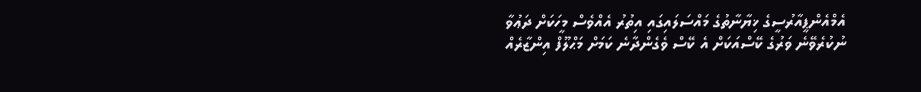އެމްއެންޕީއާރުސީގެ ޚިޔާނާތުގެ މައްސަލައިގައި އިތުރު އެއްވެސް މީހަކަށް ދަޢުވާ ނުކުރެވޭނެ ވަރުގެ ކޭސްއަކަށް އެ ކޭސް ވެގެންދާނެ ކަމަށް މަޙްލޫފް އިންޒާރެއް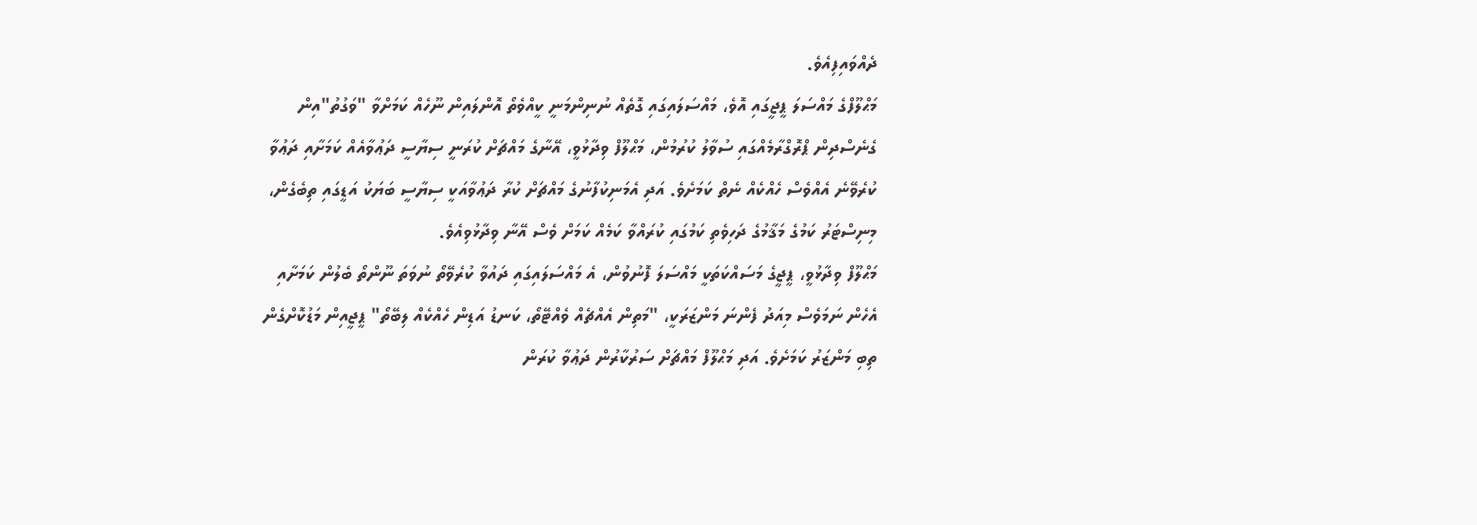ދެއްވައިފިއެވެ.
މަޙްލޫފްގެ މައްސަލަ ޕީޖީގައި އޮވެ، މައްސަލައިގައި ގޮތެއް ނުނިންމަނީ ކީއްވެތޯ އޮންލައިން ނޫހެއް ކަމަށްވާ "ވަގުތު"އިން ގެނެސްދިން ޕްރޮގްރާމެއްގައި ސުވާލު ކުރުމުން، މަޙްލޫފް ވިދާޅުވީ، އޭނާގެ މައްޗަށް ކުރަނީ ސިޔާސީ ދަޢުވާއެއް ކަމަށާއި ދަޢުވާ ކުރެވޭނެ އެއްވެސް ހެއްކެއް ނެތް ކަމަށެވެ. އަދި އެމަނިކުފާނުގެ މައްޗަށް ކުރާ ދަޢުވާއަކީ ސިޔާސީ ބަޔަކު އަޑީގައި ތިބެގެން، މިނިސްޓަރު ކަމުގެ މަޤާމުގެ ދަހިވެތި ކަމުގައި ކުރައްވާ ކަމެއް ކަމަށް ވެސް އޭނާ ވިދާޅުވިއެވެ.
މަޙްލޫފް ވިދާޅުވީ، ޕީޖީގެ މަސައްކަތަކީ މައްސަލަ ފޮނުވުން، އެ މައްސަލައިގައި ދައުވާ ކުރެވޭތޯ ނުވަތަ ނޫންތޯ ބެލުން ކަމަށާއި އެހެން ނަމަވެސް މިއަދު ފެންނަ މަންޒަރަކީ، "މަތިން އެއްޗެއް ވެއްޓޭތޯ، ކަނޑު އަޑިން ހެއްކެއް ލިބޭތޯ" ޕީޖީއިން މަޑުކޮށްގެން ތިބި މަންޒަރު ކަމަށެވެ. އަދި މަޙްލޫފް މައްޗަށް ސަރުކާރުން ދަޢުވާ ކުރަން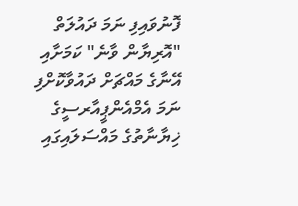ފޮނުވައިފި ނަމަ ދައުލަތް "އޮރިޔާން ވާނެ" ކަމަށާއި އޭނާގެ މައްޗަށް ދައުވާކޮށްފި ނަމަ އެމްއެންޕީއާރސީގެ ޚިޔާނާތުގެ މައްސަލައިގައި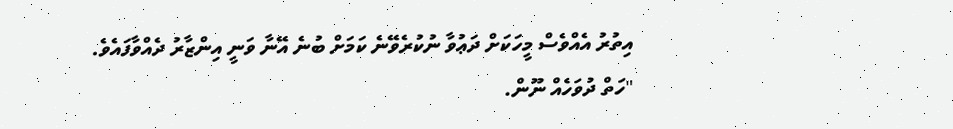އިތުރު އެއްވެސް މީހަކަށް ދަޢުވާ ނުކުރެވޭނެ ކަމަށް ބުނެ އޭނާ ވަނީ އިންޒާރު ދެއްވާފައެވެ.
"ހަތް ދުވަހެއް ނޫން.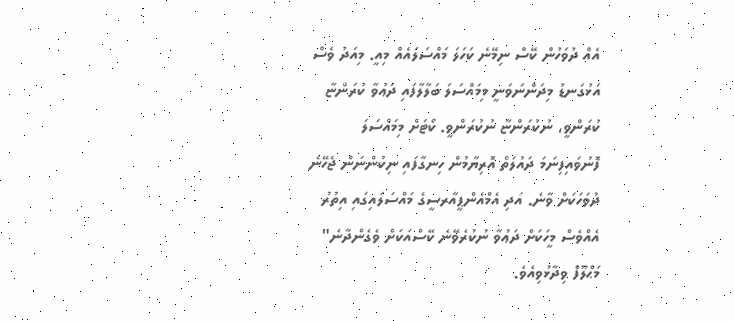އެއް ދުވަހުން ކޭސް ނިމޭނެ ކަހަލަ މައްސަލައެއް މިއީ. މިއަދު ވެސް އަޅުގަނޑު މިދަންނަވަނީ މިމައްސަލަ ބަލާލާފައި ދަޢުވާ ކުރަންޏާ ކުރަންވީ، ނުކުރަންޏާ ނުކުރަންވީ. ކޯޓަށް މިމައްސަލަ ފޮނުވައިފިނަމަ ދައުލަތް އޮރިޔާމުން ހިނގާފައި ނިކުންނަން ޖެހޭނެ ދުވަހަކަށް ވާނެ. އަދި އެމްއެންޕީއާރސީގެ މައްސަލައިގައި އިތުރު އެއްވެސް މީހަކަށް ދަޢުވާ ނުކުރެވޭނެ ކޭސްއަކަށް ވެގެންދާނެ" މަޙްލޫފް ވިދާޅުވިއެވެ.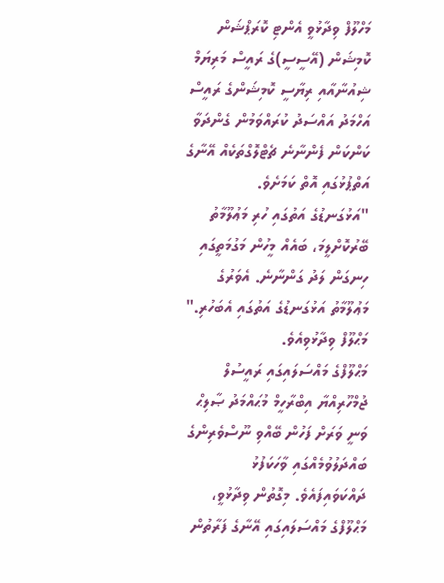މަހްލޫފް ވިދާޅުވީ އެންޓި ކޮރަޕްޝަން ކޮމިޝަން (އޭސީސީ)ގެ ރައީސް މަރިޔަމް ޝިއުނާއާއި ރިޔާސީ ކޮމިޝަންގެ ރައީސް އަހްމަދު އައްސަދު ކުރައްވަމުން ގެންދަވާ ކަންކަން ފެންނާނެ ޗެޓްލޮގްތަކެއް އޭނާގެ އަތްޕުޅުގައި އޮތް ކަމަށެވެ.
"އަޅުގަނޑުގެ އަތުގައި ހުރި މަޢުލޫމާތު ބޭރުކޮށްލީމަ، ބައެއް މީހުން މަގުމަތީގައި ހިނގަން ލަދު ގަންނާނެ. އެވަރުގެ މަޢުލޫމާތު އަޅުގަނޑުގެ އަތުގައި އެބަހުރި." މަޙްލޫފް ވިދާޅުވިއެވެ.
މަޙްލޫފްގެ މައްސަލައިގައި ރައީސުލް ޖުމްހޫރިއްޔާ އިބްރާހީމް މުޙައްމަދު ޞާލިޙް ވަނީ ވަރަށް ފަހުން ބޭއްވި ނޫސްވެރިންގެ ބައްދަލުވުމެއްގައި ވާހަކަފުޅު ދައްކަވައިފައެވެ. މިގޮތުން ވިދާޅުވީ، މަޙްލޫފްގެ މައްސަލައިގައި އޭނާގެ ފަރާތުން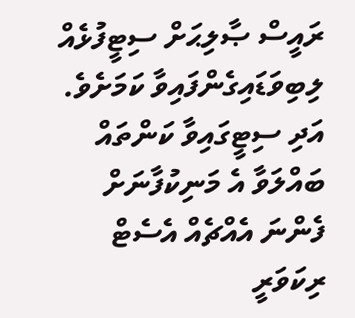ރައީސް ޞާލިޙަށް ސިޓީފުޅެއް ލިބިވަޑައިގެންފައިވާ ކަމަށެވެ. އަދި ސިޓީގައިވާ ކަންތައް ބައްލަވާ އެ މަނިކުފާނަށް ފެންނަ އެއްޗެއް އެސެޓް ރިކަވަރީ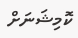ކޮމިޝަނަށް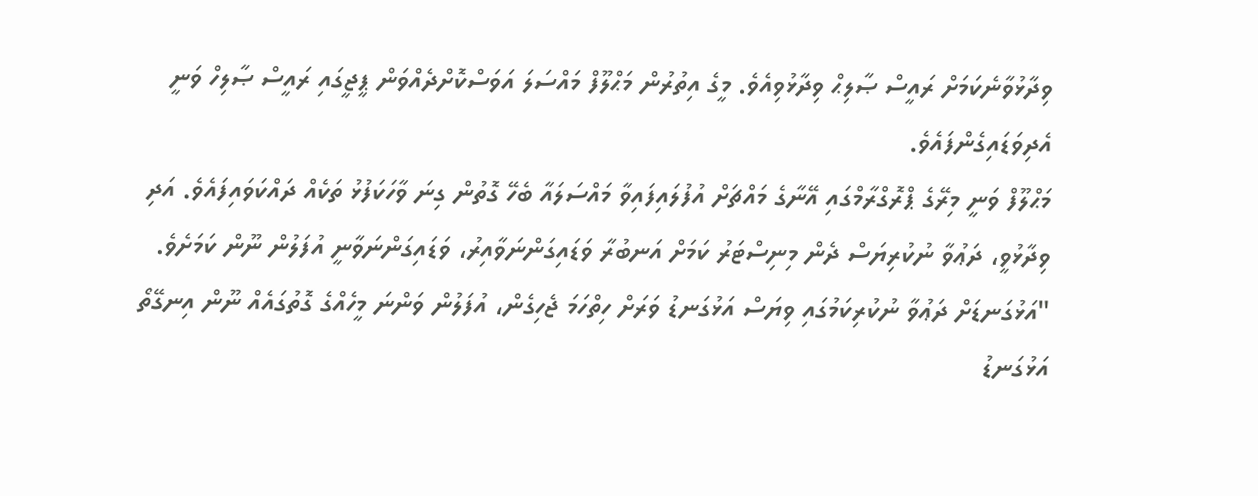ވިދާޅުވާނެކަމަށް ރައީސް ޞާލިޙް ވިދާޅުވިއެވެ. މީގެ އިތުރުން މަޙްލޫފް މައްސަލަ އަވަސްކޮށްދެއްވަން ޕީޖީގައި ރައީސް ޞާލިހް ވަނީ އެދިވަޑައިގެންފައެވެ.
މަޙްލޫފް ވަނީ މިރޭގެ ޕްރޮގްރާމްގައި އޭނާގެ މައްޗަށް އުފުލައިފައިވާ މައްސަލައާ ބެހޭ ގޮތުން ގިނަ ވާހަކަފުޅު ތަކެއް ދައްކަވައިފައެވެ. އަދި ވިދާޅުވީ، ދަޢުވާ ނުކުރިޔަސް ދެން މިނިސްޓަރު ކަމަށް އަނބުރާ ވަޑައިގަންނަވާއިރު، ވަޑައިގަންނަވާނީ އުފަލުން ނޫން ކަމަށެވެ.
"އަޅުގަނޑަށް ދަޢުވާ ނުކުރިކަމުގައި ވިޔަސް އަޅުގަނޑު ވަރަށް ހިތްހަމަ ޖެހިގެން، އުފަލުން ވަންނަ މީހެއްގެ ގޮތުގައެއް ނޫން އިނގޭތޯ އަޅުގަނޑު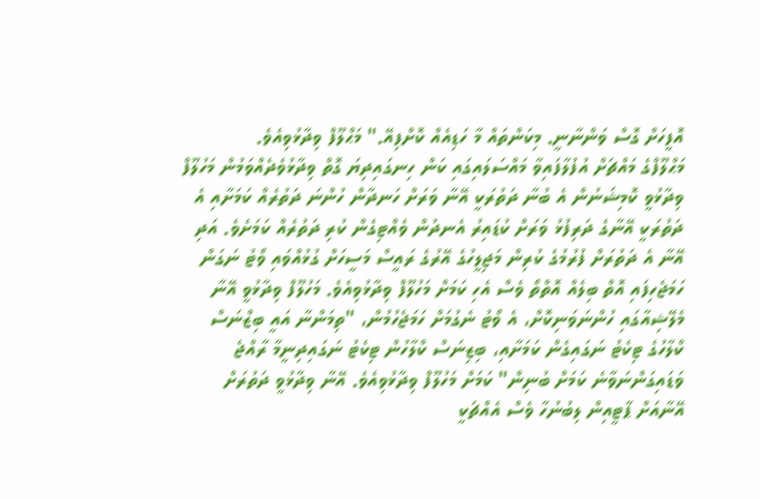އޮފީހަށް ގޮސް ވަންނާނީ. މިކަންތައް މާ ހަޑިއެއް ކޮށްފިއޭ." މަޙްލޫފް ވިދާޅުވިއެވެ.
މަޙްލޫފްގެ މައްޗަށް އުފުލާފައިވާ މައްސަލައިގައި ކަން ހިނގައިދިޔަ ގޮތް ވިދާޅުވެދެއްވަމުން މަހުލޫފް ވިދާޅުވީ ކޮމިޝަނުން އެ ބުނާ ދަތުރަކީ އޭނާ ވަރަށް ހަނދާން ހުންނަ ދަތުރެއް ކަމަށާއި އެ ދަތުރަކީ އޭނާގެ ދަރިފުޅު ވަރަށް ކުޑައިރު އެނދުން ވެއްޓިގެން ކުރި ދަތުރެއް ކަމަށެވެ. އަދި އޭނާ އެ ދަތުރަށް ފުރުމުގެ ކުރިން މަޖިލީހުގެ އޭރުގެ ރައީސް މަސީހަށް ގުޅުއްވައި ވޯޓު ނަގަން ހަމަޖެހިފައި އޮތް ބިލެއް އޮތްތޯ ވެސް އެހި ކަމަށް މަހުލޫފް ވިދާޅުވިއެވެ. މަހުލޫފް ވިދާޅުވީ އޭނާ މެލޭޝިއާގައި ހުންނަވަނިކޮށް، އެ ވޯޓު ނެގުމަށް ހަމަޖެހުމުން، "ތިމަންނާ އައީ ބިޒްނަސް ކްލާހުގެ ޓިކެޓު ނަގައިގެން ކަމަށާއި، ބިޒިނަސް ކްލާހުން ޓިކެޓު ނަގައިދިނީމާ ރާއްޖެ ވަޑައިގަންނަވާނެ ކަމަށް ބުނިން" ކަމަށް މަހުލޫފް ވިދާޅުވިއެވެ. އޭނާ ވިދާޅުވީ ދަތުރަށް އޭނާއަށް ޕާޓީއިން ލިބުނުހާ ވެސް އެއްޗަކީ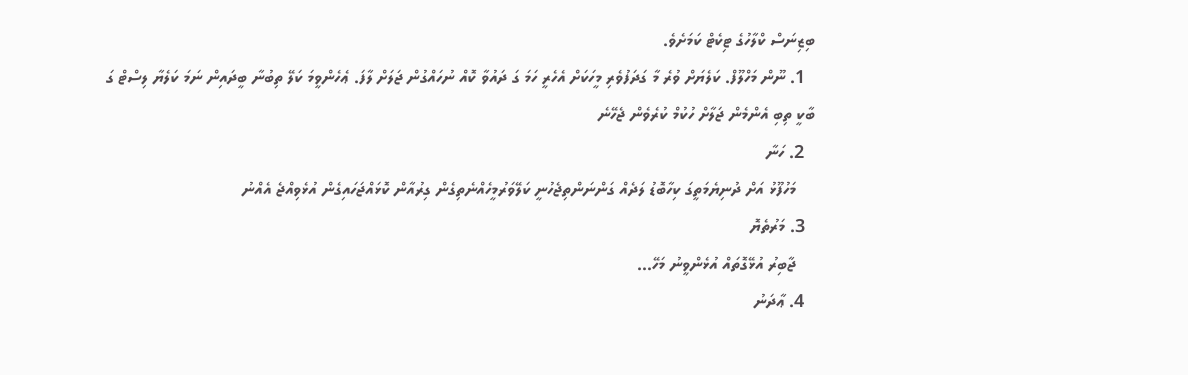ބިޒިނަސް ކްލާހުގެ ޓިކެޓް ކަމަށެވެ.
  1. ނޫން މަހްލޫފް. ކަލެޔަށް ވުރެ މާ ގަދަފުވެރި މީހަކަށް އެހެރީ ހަމަ ގަ ދައުވާ ކޮއް ނުހައްގުން ޖަލަށް ލާފަ. ޢެހެންވީމަ ކަލޭ ތިބުނާ ބީދައިން ނަމަ ކަލެޔާ ލިސްޓް ގަ ބާކީ ތިބި އެންމެން ޖަލާށް ހުކުމް ކުރެވެން ޖެހޭނެ
  2. ހަނާ
    މަހުފޫޅު އަށް ދުނިޔެމަތީގަ ކިހާބޮޑު ލަދެއް ގަންނަންތިޖެހުނީ ކަލޭވަރުމީހެއްނެތިގެން ގިރުއާން ކޮޅައްޖަހައިގެން އުޅެވިއްޖެ އެއްނު
  3. މަރުތެޔޮ
    ޖާބިރު އުޅޭގޮތައް އުޅެންވީނު މަހޭ…
  4. ޢާދަނު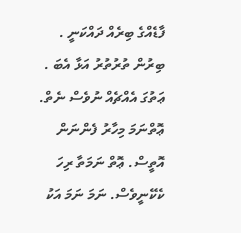ފާޑެއްގެ ބިރެއް ދައްކަނީ . ބިރުން ތުރުތުރު އަޅާ އެބަ . ޢަތުގަ އެއްޗެއް ނުވެސް ނެތް. ޢޮތްނަމަ މިހާރު ފެންނަން އޮތީސް. ޢޮތް ނަމަތާ ރިހަ ކެކޭނީވެސް. ނަމަ ނަމަ އަކު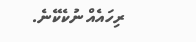ރިހައެއް ނުކެކޭނެ.